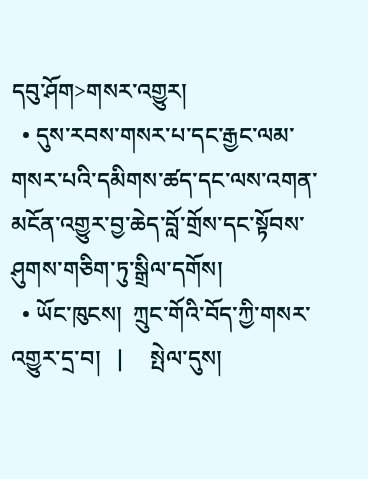དབུ་ཤོག>གསར་འགྱུར།
  • དུས་རབས་གསར་པ་དང་རྒྱང་ལམ་གསར་པའི་དམིགས་ཚད་དང་ལས་འགན་མངོན་འགྱུར་བྱ་ཆེད་བློ་གྲོས་དང་སྟོབས་ཤུགས་གཅིག་ཏུ་སྒྲིལ་དགོས།
  • ཡོང་ཁུངས།  ཀྲུང་གོའི་བོད་ཀྱི་གསར་འགྱུར་དྲ་བ།   |     སྤེལ་དུས།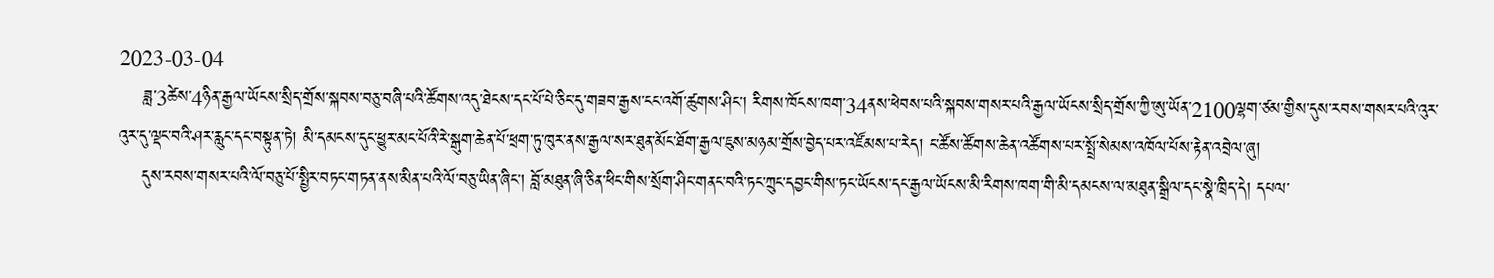2023-03-04
    ཟླ་3ཚེས་4ཉིན་རྒྱལ་ཡོངས་སྲིད་གྲོས་སྐབས་བཅུ་བཞི་པའི་ཚོགས་འདུ་ཐེངས་དང་པོ་པེ་ཅིང་དུ་གཟབ་རྒྱས་ངང་འགོ་ཚུགས་ཤིང་། རིགས་ཁོངས་ཁག་34ནས་ཕེབས་པའི་སྐབས་གསར་པའི་རྒྱལ་ཡོངས་སྲིད་གྲོས་ཀྱི་ཨུ་ཡོན་2100ལྷག་ཙམ་གྱིས་དུས་རབས་གསར་པའི་འུར་འུར་དུ་ལྡང་བའི་ཤར་རླུང་དང་བསྟུན་ཏེ། མི་དམངས་དུང་ཕྱུར་མང་པོའི་རེ་སྒུག་ཆེན་པོ་ཕྲག་ཏུ་ཁུར་ནས་རྒྱལ་སར་ཐུན་མོང་ཐོག་རྒྱལ་ཇུས་མཉམ་གྲོས་བྱེད་པར་འཛོམས་པ་རེད། ང་ཚོས་ཚོགས་ཆེན་འཚོགས་པར་སྤྲོ་སེམས་འཁོལ་པོས་རྟེན་འབྲེལ་ཞུ།
    དུས་རབས་གསར་པའི་ལོ་བཅུ་པོ་སྤྱིར་བཏང་གཏན་ནས་མིན་པའི་ལོ་བཅུ་ཡིན་ཞིང་། བློ་མཐུན་ཞི་ཅིན་ཕིང་གིས་སྲོག་ཤིང་གནང་བའི་ཏང་ཀྲུང་དབྱང་གིས་ཏང་ཡོངས་དང་རྒྱལ་ཡོངས་མི་རིགས་ཁག་གི་མི་དམངས་ལ་མཐུན་སྒྲིལ་དང་སྣེ་ཁྲིད་དེ། དཔལ་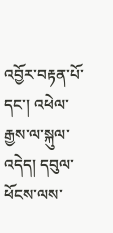འབྱོར་བརྟན་པོ་དང་། འཕེལ་རྒྱས་ལ་སྐུལ་འདེད། དབུལ་ཕོངས་ལས་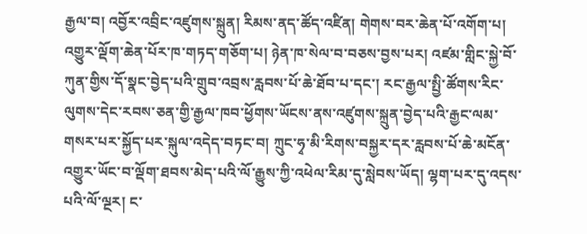རྒྱལ་བ། འབྱོར་འབྲིང་འཛུགས་སྐྲུན། རིམས་ནད་ཚོད་འཛིན། གེགས་བར་ཆེན་པོ་འགོག་པ། འགྱུར་ལྡོག་ཆེན་པོར་ཁ་གཏད་གཅོག་པ། ཉེན་ཁ་སེལ་བ་བཅས་བྱས་པར། འཛམ་གླིང་སྐྱེ་བོ་ཀུན་གྱིས་དོ་སྣང་བྱེད་པའི་གྲུབ་འབྲས་རླབས་པོ་ཆེ་ཐོབ་པ་དང་། རང་རྒྱལ་སྤྱི་ཚོགས་རིང་ལུགས་དེང་རབས་ཅན་གྱི་རྒྱལ་ཁབ་ཕྱོགས་ཡོངས་ནས་འཛུགས་སྐྲུན་བྱེད་པའི་རྒྱང་ལམ་གསར་པར་སྐྱོད་པར་སྐུལ་འདེད་བཏང་བ། ཀྲུང་ཧྭ་མི་རིགས་བསྐྱར་དར་རླབས་པོ་ཆེ་མངོན་འགྱུར་ཡོང་བ་ལྡོག་ཐབས་མེད་པའི་ལོ་རྒྱུས་ཀྱི་འཕེལ་རིམ་དུ་སླེབས་ཡོད། ལྷག་པར་དུ་འདས་པའི་ལོ་ལྔར། ང་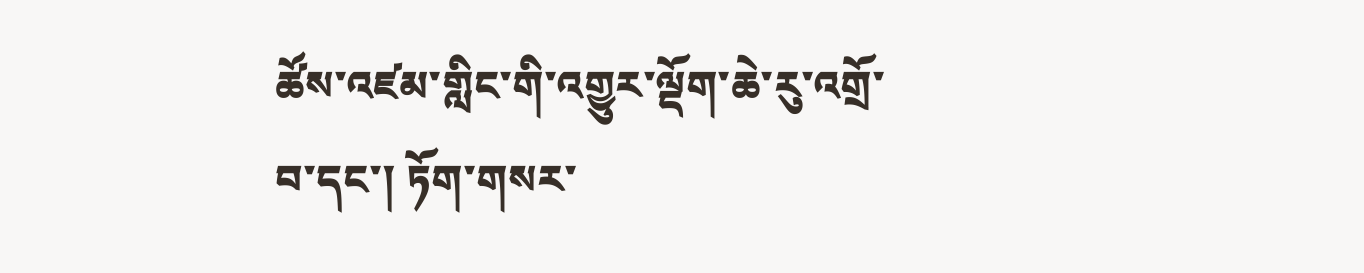ཚོས་འཛམ་གླིང་གི་འགྱུར་ལྡོག་ཆེ་རུ་འགྲོ་བ་དང་། ཏོག་གསར་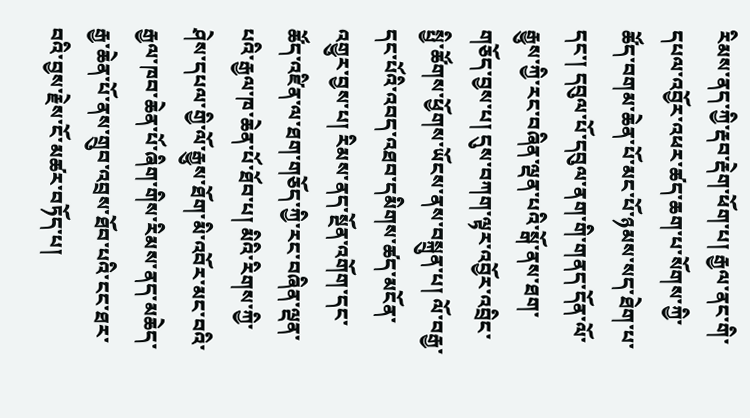རིམས་ནད་ཀྱི་རྡབ་རྡེག་ཕོག་པ། རྒྱལ་ནང་གི་དཔལ་འབྱོར་འཕར་ཚད་ཆག་པ་སོགས་ཀྱི་ཚོད་བགམ་ཆེན་པོ་མང་པོ་ཉམས་སད་ཐེག་པ་དང་། དབུལ་པོ་དབུལ་ནག་གི་གནད་དོན་ལོ་རྒྱུས་ཀྱི་རང་བཞིན་ལྡན་པའི་སྒོ་ནས་ཐག་གཅོད་བྱས་པ། དུས་བཀག་ལྟར་འབྱོར་འབྲིང་སྤྱི་ཚོགས་ཕྱོགས་ཡོངས་ནས་བསྐྲུན་པ། ལོ་བརྒྱ་དང་པོའི་འབད་འཐབ་དམིགས་ཚད་མངོན་འགྱུར་བྱས་པ། རིམས་ནད་སྔོན་འགོག་དང་ཚོད་འཛིན་ལ་ཐག་གཅོད་ཀྱི་རང་བཞིན་ལྡན་པའི་རྒྱལ་ཁ་ཆེན་པོ་ཐོབ་པ། མིའི་རིགས་ཀྱི་ཤེས་དཔལ་གྱི་ལོ་རྒྱུས་ཐོག་མི་འབོར་མང་བའི་རྒྱལ་ཁབ་ཆེན་པོ་ཞིག་གིས་རིམས་ནད་མཆེད་རྒྱ་ཆེན་པོ་ནས་གྲུབ་འབྲས་ཐོབ་པའི་ངང་ཐར་བའི་བྱས་རྗེས་ངོ་མཚར་བཏོད་པ།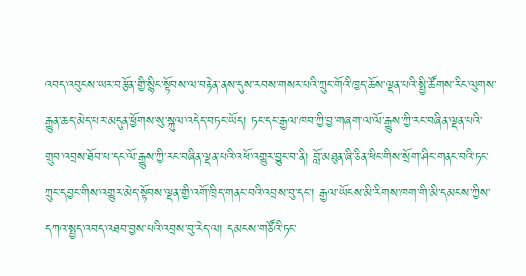འབད་འབུངས་ཡར་བརྩོན་གྱི་སྙིང་སྟོབས་ལ་བརྟེན་ནས་དུས་རབས་གསར་པའི་ཀྲུང་གོའི་ཁྱད་ཆོས་ལྡན་པའི་སྤྱི་ཚོགས་རིང་ལུགས་རྒྱུན་ཆད་མེད་པར་མདུན་ཕྱོགས་སུ་སྐུལ་འདེད་བཏང་ཡོད། ཏང་དང་རྒྱལ་ཁབ་ཀྱི་བྱ་གཞག་ལ་ལོ་རྒྱུས་ཀྱི་རང་བཞིན་ལྡན་པའི་གྲུབ་འབྲས་ཐོབ་པ་དང་ལོ་རྒྱུས་ཀྱི་རང་བཞིན་ལྡན་པའི་འཕོ་འགྱུར་བྱུང་བ་ནི། བློ་མཐུན་ཞི་ཅིན་ཕིང་གིས་སྲོག་ཤིང་གནང་བའི་ཏང་ཀྲུང་དབྱང་གིས་འགྱུར་མེད་སྟོབས་ལྡན་གྱི་འགོ་ཁྲིད་གནང་བའི་འབྲས་བུ་དང་། རྒྱལ་ཡོངས་མི་རིགས་ཁག་གི་མི་དམངས་ཀྱིས་དཀའ་སྤྱད་འབད་འཐབ་བྱས་པའི་འབྲས་བུ་རེད་ལ། དམངས་གཙོའི་ཏང་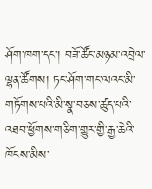ཤོག་ཁག་དང་། བཟོ་ཚོང་མཉམ་འབྲེལ་ལྷན་ཚོགས། ཏང་ཤོག་གང་ལའང་མི་གཏོགས་པའི་མི་སྣ་བཅས་ཚུད་པའི་འཐབ་ཕྱོགས་གཅིག་གྱུར་གྱི་རྒྱ་ཆེའི་ཁོངས་མིས་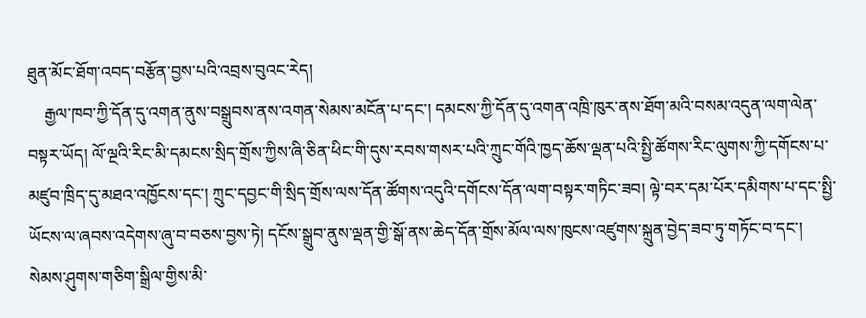ཐུན་མོང་ཐོག་འབད་བརྩོན་བྱས་པའི་འབྲས་བུའང་རེད།
    རྒྱལ་ཁབ་ཀྱི་དོན་དུ་འགན་ནུས་བསྒྲུབས་ནས་འགན་སེམས་མངོན་པ་དང་། དམངས་ཀྱི་དོན་དུ་འགན་འཁྲི་ཁུར་ནས་ཐོག་མའི་བསམ་འདུན་ལག་ལེན་བསྟར་ཡོད། ལོ་ལྔའི་རིང་མི་དམངས་སྲིད་གྲོས་ཀྱིས་ཞི་ཅིན་ཕིང་གི་དུས་རབས་གསར་པའི་ཀྲུང་གོའི་ཁྱད་ཆོས་ལྡན་པའི་སྤྱི་ཚོགས་རིང་ལུགས་ཀྱི་དགོངས་པ་མཛུབ་ཁྲིད་དུ་མཐའ་འཁྱོངས་དང་། ཀྲུང་དབྱང་གི་སྲིད་གྲོས་ལས་དོན་ཚོགས་འདུའི་དགོངས་དོན་ལག་བསྟར་གཏིང་ཟབ། ལྟེ་བར་དམ་པོར་དམིགས་པ་དང་སྤྱི་ཡོངས་ལ་ཞབས་འདེགས་ཞུ་བ་བཅས་བྱས་ཏེ། དངོས་སྒྲུབ་ནུས་ལྡན་གྱི་སྒོ་ནས་ཆེད་དོན་གྲོས་མོལ་ལས་ཁུངས་འཛུགས་སྐྲུན་བྱེད་ཟབ་ཏུ་གཏོང་བ་དང་། སེམས་ཤུགས་གཅིག་སྒྲིལ་གྱིས་མི་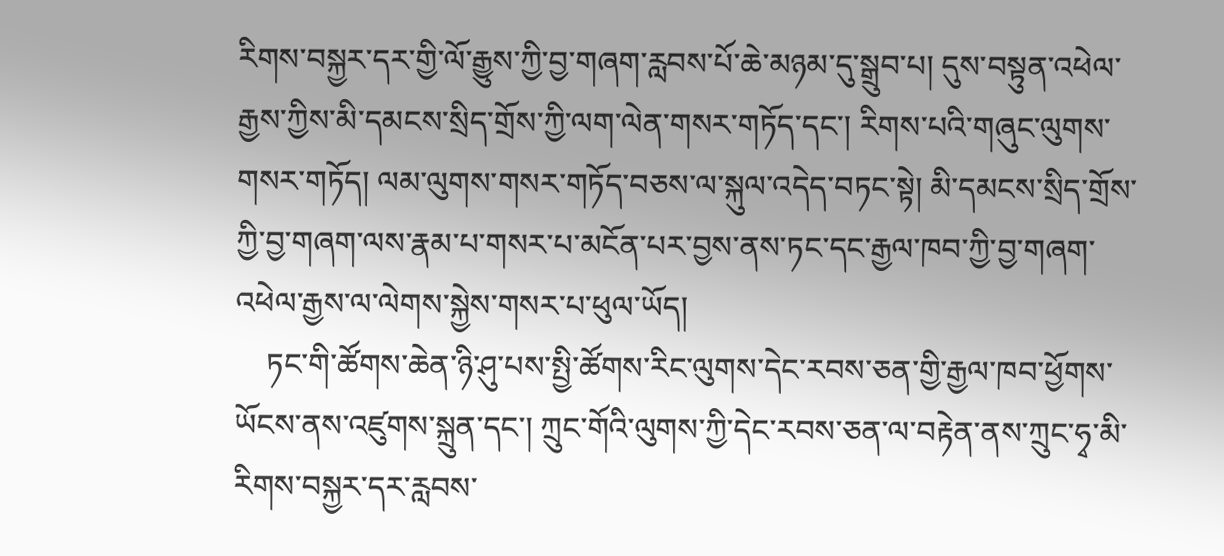རིགས་བསྐྱར་དར་གྱི་ལོ་རྒྱུས་ཀྱི་བྱ་གཞག་རླབས་པོ་ཆེ་མཉམ་དུ་སྒྲུབ་པ། དུས་བསྟུན་འཕེལ་རྒྱས་ཀྱིས་མི་དམངས་སྲིད་གྲོས་ཀྱི་ལག་ལེན་གསར་གཏོད་དང་། རིགས་པའི་གཞུང་ལུགས་གསར་གཏོད། ལམ་ལུགས་གསར་གཏོད་བཅས་ལ་སྐུལ་འདེད་བཏང་སྟེ། མི་དམངས་སྲིད་གྲོས་ཀྱི་བྱ་གཞག་ལས་རྣམ་པ་གསར་པ་མངོན་པར་བྱས་ནས་ཏང་དང་རྒྱལ་ཁབ་ཀྱི་བྱ་གཞག་འཕེལ་རྒྱས་ལ་ལེགས་སྐྱེས་གསར་པ་ཕུལ་ཡོད།
    ཏང་གི་ཚོགས་ཆེན་ཉི་ཤུ་པས་སྤྱི་ཚོགས་རིང་ལུགས་དེང་རབས་ཅན་གྱི་རྒྱལ་ཁབ་ཕྱོགས་ཡོངས་ནས་འཛུགས་སྐྲུན་དང་། ཀྲུང་གོའི་ལུགས་ཀྱི་དེང་རབས་ཅན་ལ་བརྟེན་ནས་ཀྲུང་ཧྭ་མི་རིགས་བསྐྱར་དར་རླབས་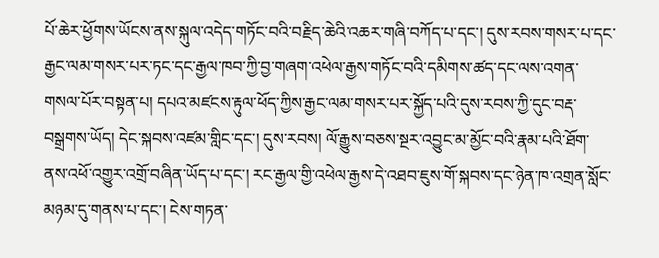པོ་ཆེར་ཕྱོགས་ཡོངས་ནས་སྐུལ་འདེད་གཏོང་བའི་བརྗིད་ཆེའི་འཆར་གཞི་བཀོད་པ་དང་། དུས་རབས་གསར་པ་དང་རྒྱང་ལམ་གསར་པར་ཏང་དང་རྒྱལ་ཁབ་ཀྱི་བྱ་གཞག་འཕེལ་རྒྱས་གཏོང་བའི་དམིགས་ཚད་དང་ལས་འགན་གསལ་པོར་བསྟན་པ། དཔའ་མཛངས་རྟུལ་ཕོད་ཀྱིས་རྒྱང་ལམ་གསར་པར་སྐྱོད་པའི་དུས་རབས་ཀྱི་དུང་བརྡ་བསྒྲགས་ཡོད། དེང་སྐབས་འཛམ་གླིང་དང་། དུས་རབས། ལོ་རྒྱུས་བཅས་སྔར་འབྱུང་མ་མྱོང་བའི་རྣམ་པའི་ཐོག་ནས་འཕོ་འགྱུར་འགྲོ་བཞིན་ཡོད་པ་དང་། རང་རྒྱལ་གྱི་འཕེལ་རྒྱས་དེ་འཐབ་ཇུས་གོ་སྐབས་དང་ཉེན་ཁ་འགྲན་སློང་མཉམ་དུ་གནས་པ་དང་། ངེས་གཏན་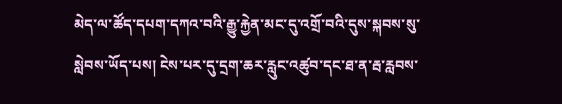མེད་ལ་ཚོད་དཔག་དཀའ་བའི་རྒྱུ་རྐྱེན་མང་དུ་འགྲོ་བའི་དུས་སྐབས་སུ་སླེབས་ཡོད་པས། ངེས་པར་དུ་དྲག་ཆར་རླུང་འཚུབ་དང་ཐ་ན་རྦ་རླབས་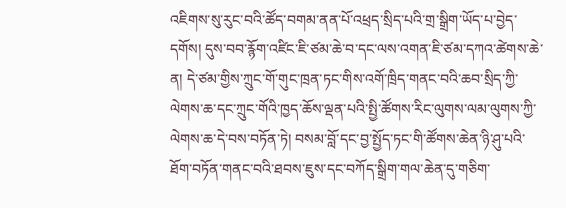འཇིགས་སུ་རུང་བའི་ཚོད་བགམ་ནན་པོ་འཕྲད་སྲིད་པའི་གྲ་སྒྲིག་ཡོད་པ་བྱེད་དགོས། དུས་བབ་རྙོག་འཛིང་ཇི་ཙམ་ཆེ་བ་དང་ལས་འགན་ཇི་ཙམ་དཀའ་ཚེགས་ཆེ་ན། དེ་ཙམ་གྱིས་ཀྲུང་གོ་གུང་ཁྲན་ཏང་གིས་འགོ་ཁྲིད་གནང་བའི་ཆབ་སྲིད་ཀྱི་ལེགས་ཆ་དང་ཀྲུང་གོའི་ཁྱད་ཆོས་ལྡན་པའི་སྤྱི་ཚོགས་རིང་ལུགས་ལམ་ལུགས་ཀྱི་ལེགས་ཆ་དེ་བས་བཏོན་ཏེ། བསམ་བློ་དང་བྱ་སྤྱོད་ཏང་གི་ཚོགས་ཆེན་ཉི་ཤུ་པའི་ཐོག་བཏོན་གནང་བའི་ཐབས་ཇུས་དང་བཀོད་སྒྲིག་གལ་ཆེན་དུ་གཅིག་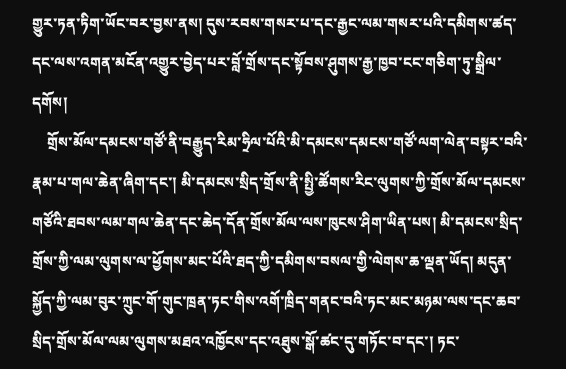གྱུར་ཏན་ཏིག་ཡོང་བར་བྱས་ནས། དུས་རབས་གསར་པ་དང་རྒྱང་ལམ་གསར་པའི་དམིགས་ཚད་དང་ལས་འགན་མངོན་འགྱུར་བྱེད་པར་བློ་གྲོས་དང་སྟོབས་ཤུགས་རྒྱ་ཁྱབ་ངང་གཅིག་ཏུ་སྒྲིལ་དགོས།
    གྲོས་མོལ་དམངས་གཙོ་ནི་བརྒྱུད་རིམ་ཧྲིལ་པོའི་མི་དམངས་དམངས་གཙོ་ལག་ལེན་བསྟར་བའི་རྣམ་པ་གལ་ཆེན་ཞིག་དང་། མི་དམངས་སྲིད་གྲོས་ནི་སྤྱི་ཚོགས་རིང་ལུགས་ཀྱི་གྲོས་མོལ་དམངས་གཙོའི་ཐབས་ལམ་གལ་ཆེན་དང་ཆེད་དོན་གྲོས་མོལ་ལས་ཁུངས་ཤིག་ཡིན་པས། མི་དམངས་སྲིད་གྲོས་ཀྱི་ལམ་ལུགས་ལ་ཕྱོགས་མང་པོའི་ཐད་ཀྱི་དམིགས་བསལ་གྱི་ལེགས་ཆ་ལྡན་ཡོད། མདུན་སྐྱོད་ཀྱི་ལམ་བུར་ཀྲུང་གོ་གུང་ཁྲན་ཏང་གིས་འགོ་ཁྲིད་གནང་བའི་ཏང་མང་མཉམ་ལས་དང་ཆབ་སྲིད་གྲོས་མོལ་ལམ་ལུགས་མཐའ་འཁྱོངས་དང་འཐུས་སྒོ་ཚང་དུ་གཏོང་བ་དང་། ཏང་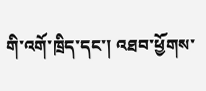གི་འགོ་ཁྲིད་དང་། འཐབ་ཕྱོགས་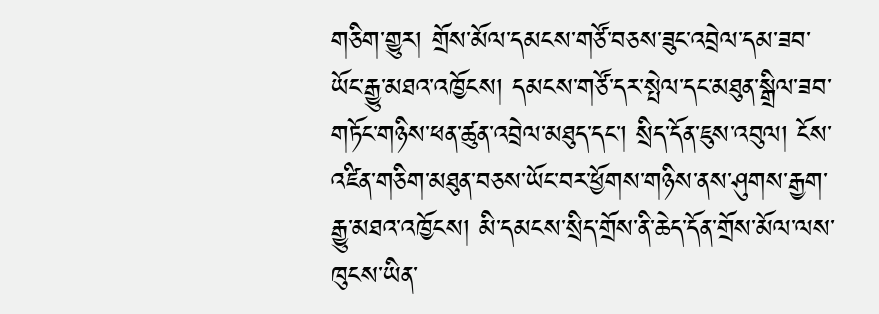གཅིག་གྱུར། གྲོས་མོལ་དམངས་གཙོ་བཅས་ཟུང་འབྲེལ་དམ་ཟབ་ཡོང་རྒྱུ་མཐའ་འཁྱོངས། དམངས་གཙོ་དར་སྤེལ་དང་མཐུན་སྒྲིལ་ཟབ་གཏོང་གཉིས་ཕན་ཚུན་འབྲེལ་མཐུད་དང་། སྲིད་དོན་ཇུས་འབུལ། ངོས་འཛིན་གཅིག་མཐུན་བཅས་ཡོང་བར་ཕྱོགས་གཉིས་ནས་ཤུགས་རྒྱག་རྒྱུ་མཐའ་འཁྱོངས། མི་དམངས་སྲིད་གྲོས་ནི་ཆེད་དོན་གྲོས་མོལ་ལས་ཁུངས་ཡིན་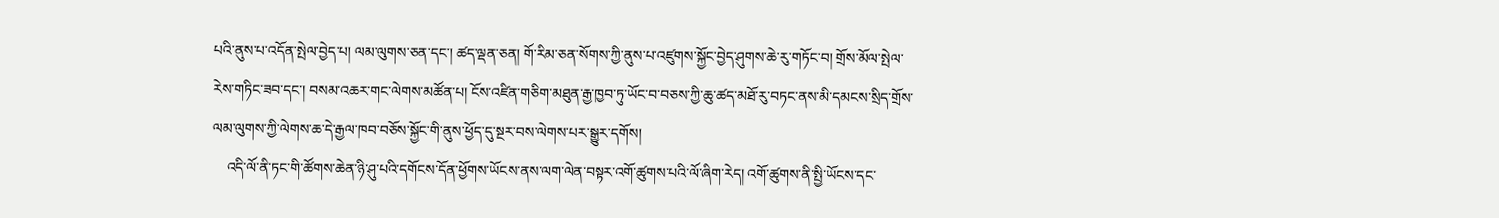པའི་ནུས་པ་འདོན་སྤེལ་བྱེད་པ། ལམ་ལུགས་ཅན་དང་། ཚད་ལྡན་ཅན། གོ་རིམ་ཅན་སོགས་ཀྱི་ནུས་པ་འཛུགས་སྐྱོང་བྱེད་ཤུགས་ཆེ་རུ་གཏོང་བ། གྲོས་མོལ་སྤེལ་རེས་གཏིང་ཟབ་དང་། བསམ་འཆར་གང་ལེགས་མཚོན་པ། ངོས་འཛིན་གཅིག་མཐུན་རྒྱ་ཁྱབ་ཏུ་ཡོང་བ་བཅས་ཀྱི་ཆུ་ཚད་མཐོ་རུ་བཏང་ནས་མི་དམངས་སྲིད་གྲོས་ལམ་ལུགས་ཀྱི་ལེགས་ཆ་དེ་རྒྱལ་ཁབ་བཅོས་སྐྱོང་གི་ནུས་ཕྱོད་དུ་སྔར་བས་ལེགས་པར་སྒྱུར་དགོས།
    འདི་ལོ་ནི་ཏང་གི་ཚོགས་ཆེན་ཉི་ཤུ་པའི་དགོངས་དོན་ཕྱོགས་ཡོངས་ནས་ལག་ལེན་བསྟར་འགོ་ཚུགས་པའི་ལོ་ཞིག་རེད། འགོ་ཚུགས་ནི་སྤྱི་ཡོངས་དང་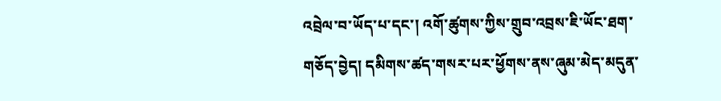འབྲེལ་བ་ཡོད་པ་དང་། འགོ་ཚུགས་ཀྱིས་གྲུབ་འབྲས་ཇི་ཡོང་ཐག་གཅོད་བྱེད། དམིགས་ཚད་གསར་པར་ཕྱོགས་ནས་ཞུམ་མེད་མདུན་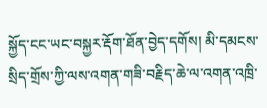སྐྱོད་ངང་ཡང་བསྐྱར་རྡོག་ཐོན་བྱེད་དགོས། མི་དམངས་སྲིད་གྲོས་ཀྱི་ལས་འགན་གཟི་བརྗིད་ཆེ་ལ་འགན་འཁྲི་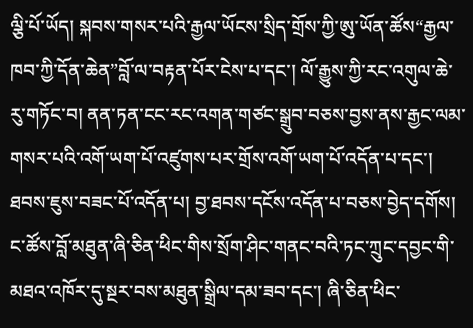ལྕི་པོ་ཡོད། སྐབས་གསར་པའི་རྒྱལ་ཡོངས་སྲིད་གྲོས་ཀྱི་ཨུ་ཡོན་ཚོས“རྒྱལ་ཁབ་ཀྱི་དོན་ཆེན”བློ་ལ་བརྟན་པོར་ངེས་པ་དང་། ལོ་རྒྱུས་ཀྱི་རང་འགུལ་ཆེ་རུ་གཏོང་བ། ནན་ཏན་ངང་རང་འགན་གཙང་སྒྲུབ་བཅས་བྱས་ནས་རྒྱང་ལམ་གསར་པའི་འགོ་ཡག་པོ་འཛུགས་པར་གྲོས་འགོ་ཡག་པོ་འདོན་པ་དང་། ཐབས་ཇུས་བཟང་པོ་འདོན་པ། བྱ་ཐབས་དངོས་འདོན་པ་བཅས་བྱེད་དགོས། ང་ཚོས་བློ་མཐུན་ཞི་ཅིན་ཕིང་གིས་སྲོག་ཤིང་གནང་བའི་ཏང་ཀྲུང་དབྱང་གི་མཐའ་འཁོར་དུ་སྔར་བས་མཐུན་སྒྲིལ་དམ་ཟབ་དང་། ཞི་ཅིན་ཕིང་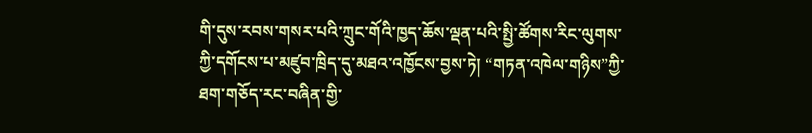གི་དུས་རབས་གསར་པའི་ཀྲུང་གོའི་ཁྱད་ཆོས་ལྡན་པའི་སྤྱི་ཚོགས་རིང་ལུགས་ཀྱི་དགོངས་པ་མཛུབ་ཁྲིད་དུ་མཐའ་འཁྱོངས་བྱས་ཏེ། “གཏན་འཁེལ་གཉིས”ཀྱི་ཐག་གཅོད་རང་བཞིན་གྱི་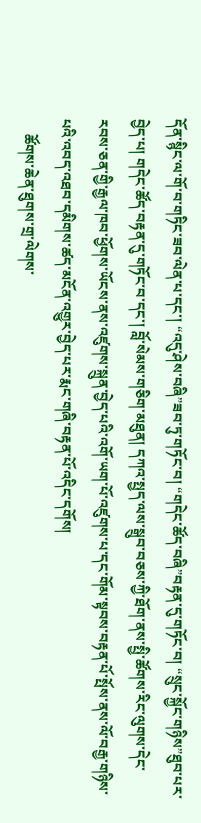དོན་སྙིང་ལ་གོ་བ་གཏིང་ཟབ་ལེན་པ་དང་། “འདུ་ཤེས་བཞི”ཟབ་ཏུ་གཏོང་བ། “གདེང་ཚོད་བཞི”བརྟན་དུ་གཏོང་བ། “སྲུང་སྐྱོང་གཉིས”ཐུབ་པར་བྱེད་པ། གདེང་ཚོད་བརྟན་དུ་གཏོང་བ་དང་། བློ་སེམས་གཅིག་མཐུན། དཀའ་སྤྱད་ལས་སྒྲུབ་བཅས་ཀྱི་ཐོག་ནས་སྤྱི་ཚོགས་རིང་ལུགས་དེང་རབས་ཅན་གྱི་རྒྱལ་ཁབ་ཕྱོགས་ཡོངས་ནས་འཛུགས་སྐྲུན་བྱེད་པའི་འགོ་ཡག་པོ་འཛུགས་པ་དང་གོམ་སྟབས་བརྟན་པོ་སྤོས་ནས་ལོ་བརྒྱ་གཉིས་པའི་འབད་འཐབ་དམིགས་ཚད་མངོན་འགྱུར་བྱེད་པར་རྨང་གཞི་བརྟན་པོ་འདིང་དགོས།
    ཚོགས་ཆེན་ཐུགས་གྲ་ལེགས་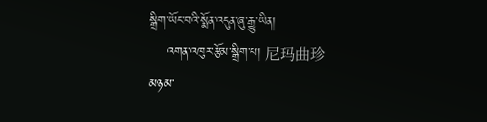སྒྲིག་ཡོང་བའི་སྨོན་འདུན་ཞུ་རྒྱུ་ཡིན།
    འགན་འཁུར་རྩོམ་སྒྲིག་པ། 尼玛曲珍
མཉམ་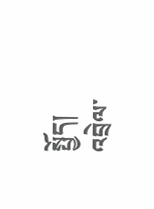སྤྱོད།
འབྲེལ་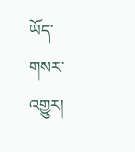ཡོད་གསར་འགྱུར།